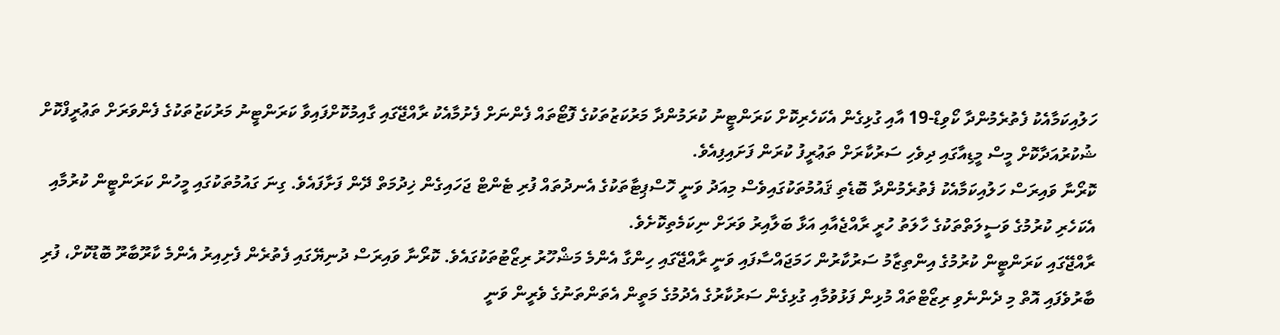ހަލުއިކަމާއެކު ފެތުރެމުންދާ ކޯވިޑް-19 އާއި ގުޅިގެން އެކަހެރިކޮށް ކަރަންޓީނު ކުރަމުންދާ މަރުކަޒުތަކުގެ ފޮޓޯތައް ފެންނަށް ފެށުމާއެކު ރާއްޖޭގައި ގާއިމުކޮށްފައިވާ ކަރަންޓީނު މަރުކަޒުތަކުގެ ފެންވަރަށް ތަޢުރީފްކޮށް ޝުކުރުއަދާކޮށް މީސް މީޑިއާގައި ދިވެހި ސަރުކާރަށް ތަޢުރީފު ކުރަން ފަށައިފިއެވެ.
ކޮރޯނާ ވައިރަސް ހަލުއިކަމާއެކު ފެތުރެމުންދާ ބޮޑެތި ޤައުމުތަކުގައިވެސް މިއަދު ވަނީ ހޮސްޕިޓާތަކުގެ އެނދުތައް ފުރި ޓެންޓް ޖަހައިގެން ޚިދުމަތް ދޭން ފަށާފައެވެ. ގިނަ ގައުމުތަކުގައި މީހުން ކަރަންޓީން ކުރުމާއި އެކަހެރި ކުރުމުގެ ވަސީލަތްތަކުގެ ހާލަތު ހުރީ ރާއްޖެއާއި އަޅާ ބަލާއިރު ވަރަށް ނިކަމެތިކޮށެވެ.
ރާއްޖޭގައި ކަރަންޓީން ކުރުމުގެ އިންތިޒާމު ސަރުކާރުން ހަމަޖައްސާފައި ވަނީ ރާއްޖޭގައި ހިންގާ އެންމެ މަޝްހޫރު ރިޒޯޓުތަކުގައެވެ. ކޮރޯނާ ވައިރަސް ދުނިޔޭގައި ފެތުރެން ފެށިއިރު އެންމެ ކާރޫބާރޫ ބޮޑުކޮށް، ފުރި ބާރުވެފައި އޮތް މި ދެންނެވި ރިޒޯޓްތައް މުޅިން ފަޅުވުމާއި ގުޅިގެން ސަރުކާރުގެ އެދުމުގެ މަތީން އެތަންތަނުގެ ވެރީން ވަނީ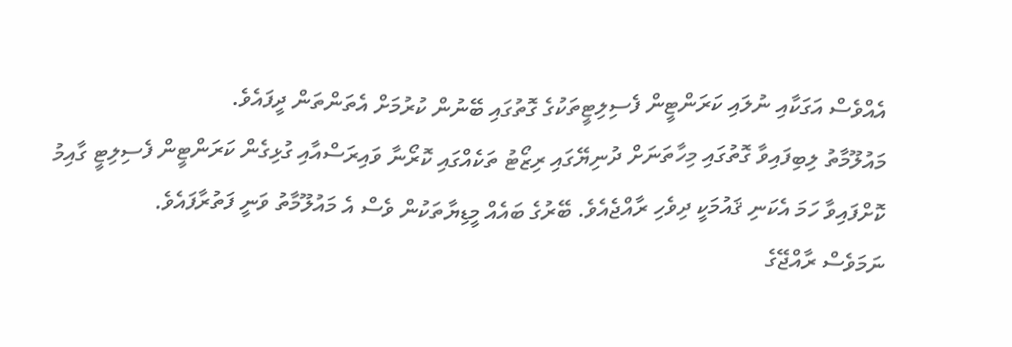އެއްވެސް އަގަކާއި ނުލައި ކަރަންޓީން ފެސިލިޓީތަކުގެ ގޮތުގައި ބޭނުން ކުރުމަށް އެތަންތަން ދީފައެވެ.
މައުލޫމާތު ލިބިފައިވާ ގޮތުގައި މިހާތަނަށް ދުނިޔޭގައި ރިޒޯޓު ތަކެއްގައި ކޮރޯނާ ވައިރަސްއާއި ގުޅިގެން ކަރަންޓީން ފެސިލިޓީ ގާއިމު ކޮށްފައިވާ ހަމަ އެކަނި ޤައުމަކީ ދިވެހި ރާއްޖެއެވެ. ބޭރުގެ ބައެއް މީޑިޔާތަކުން ވެސް އެ މައުލޫމާތު ވަނީ ފަތުރާފައެވެ.
ނަމަވެސް ރާއްޖޭގެ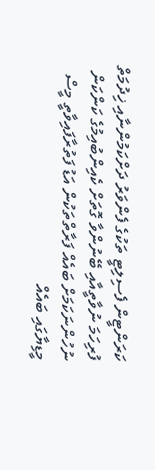ކަރަންޓީން ފެސިލިޓީ ތަކުގެ ފެންވަރު ދަށްކަމުންނާއި ޚިދުމަތް ފުރިހަމަ ނުވާތީއާއި ބޭނުންވާ ގޮތަށް ކެއިންބުއިމުގެ ކަންކަން ނުހުންނަކަމަށް ބައެއް ފަރާތްތަކުން އަޑު ފަތުރާފައިވާތީ މީސް މީޑިޔާގައި ބައެއް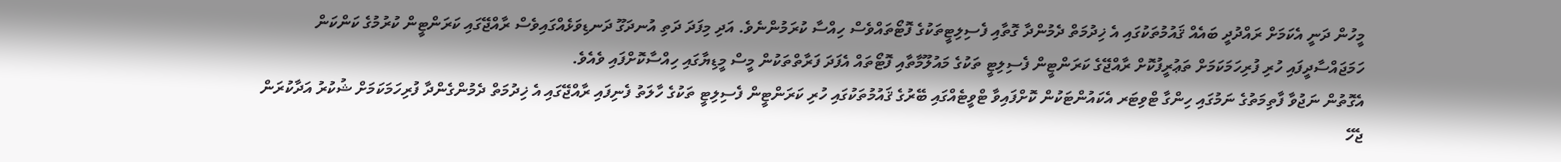މީހުން ދަނީ އެކަމަށް ރައްދުދީ ބައެއް ޤައުމުތަކުގައި އެ ޚިދުމަތް ދެމުންދާ ގޮތާއި ފެސިލިޓީތަކުގެ ފޮޓޯތައްވެސް ހިއްސާ ކުރަމުންނެވެ. އަދި މިފަދަ ދަތި އުނދަގޫ ދަނޑިވަޅެއްގައިވެސް ރާއްޖޭގައި ކަރަންޓީން ކުރުމުގެ ކަންކަން ހަމަޖައްސާދީފައި ހުރި ފުރިހަމަކަމަށް ތަޢުރީފުކޮށް ރާއްޖޭގެ ކަރަންޓީން ފެސިލިޓީ ތަކުގެ މައުލޫމާތާއި ފޮޓޯތައް އެފަދަ ފަރާތްތަކުން މީސް މީޑިޔާގައި ހިއްސާކޮށްފައި ވެއެވެ.
އެގޮތުން ނަޖުވާ ފާތިމަތުގެ ނަމުގައި ހިންގާ ޓްވިޓަރ އެކައުންޓަކުން ކޮށްފައިވާ ޓްވީޓެއްގައި ބޭރުގެ ޤައުމުތަކުގައި ހުރި ކަރަންޓީން ފެސިލިޓީ ތަކުގެ ހާލަތު ފެނިފައި ރާއްޖޭގައި އެ ޚިދުމަތް ދެމުންގެންދާ ފުރިހަމަކަމަށް ޝުކުރު އަދާކުރަން ޖެހޭ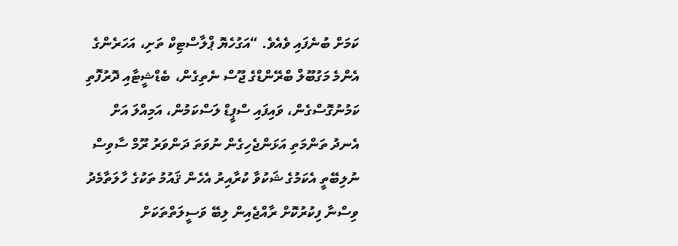ކަމަށް ބުނެފައި ވެއެވެ. “އަގުހެޔޮ ޕްލާސްޓިކް ތަށި، އަހަރެންގެ އެންމެ މަގުބޫލް ބްރޭންޑްގެ ޖޫސް ނެތިގެން، ބެޑްޝީޓާއި ދޮރުފޮތި ކަމުނުގޮސްގެން، ވައިފައި ސްޕީޑް ލަސްކަމުން، އަމިއްލަ އަށް އެނދު ތަންމަތި އަޅަންޖެހިގެން ނުވަތަ ދަންވަރު ރޫމް ސާވިސް ނުލިބޭތީ އެކަމުގެ ޝަކުވާ ކުރާއިރު އެހެން ޤައުމު ތަކުގެ ހާލަތާމެދު ވިސްނާ ފިކުރުކޮށް ރާއްޖެއިން ލިބޭ ވަސީލަތްތަކަށް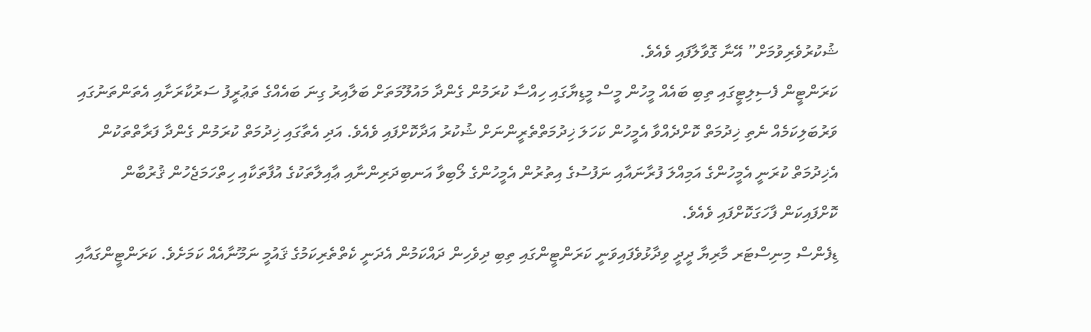ޝުކުރުވެރިވުމަށް” އޭނާ ގޮވާލާފައި ވެއެވެ.
ކަރަންޓީން ފެސިލިޓީގައި ތިބި ބައެއް މީހުން މީސް މީޑިޔާގައި ހިއްސާ ކުރަމުން ގެންދާ މައުލޫމަތަށް ބަލާއިރު ގިނަ ބައެއްގެ ތަޢުރީފު ސަރުކާރަށާއި އެތަންތަނުގައި ވަރުބަލިކަމެއް ނެތި ޚިދުމަތް ކޮށްދެއްވާ އެމީހުން ކަހަލަ ޚިދުމަތްތެރީންނަށް ޝުކުރު އަދާކޮށްފައި ވެއެވެ. އަދި އެތާގައި ޚިދުމަތް ކުރަމުން ގެންދާ ފަރާތްތަކުން އެޚިދުމަތް ކުރަނީ އެމީހުންގެ އަމިއްލަ ފުރާނައާއި ނަފުސުގެ އިތުރުން އެމީހުންގެ ލޯބިވާ އަނބިދަރިންނާއި ޢާއިލާތަކުގެ އުފާތަކާއި ހިތްހަމަޖެހުން ޤުރުބާން ކޮށްފައިކަން ފާހަގަކޮށްފައި ވެއެވެ.
ޑިފެންސް މިނިސްޓަރ މާރިޔާ ދީދީ ވިދާޅުވެފައިވަނީ ކަރަންޓީންގައި ތިބި ދިވެހިން ދައްކަމުން އެދަނީ ކެތްތެރިކަމުގެ ޤައުމީ ނަމޫނާއެއް ކަމަށެވެ. ކަރަންޓީންގައާއި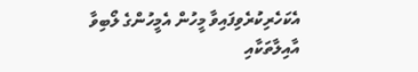އެކަހެރިކުރެވިފައިވާ މީހުން އެމީހުންގެ ލޯބިވާ އާއިލާތަކާއި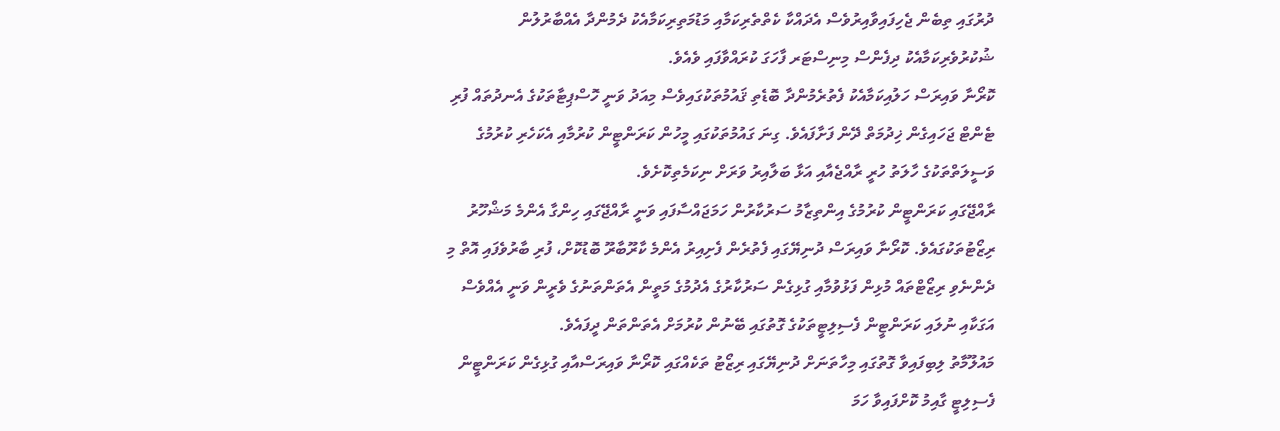ދުރުގައި ތިބެން ޖެހިފައިވާއިރުވެސް އެދައްކާ ކެތްތެރިކަމާއި މަޑުމަތިރިކަމާއެކު ދެމުންދާ އެއްބާރުލުން ޝުކުރުވެރިކަމާއެކު ދިފެންސް މިނިސްޓަރ ފާހަގަ ކުރައްވާފައި ވެއެވެ.
ކޮރޯނާ ވައިރަސް ހަލުއިކަމާއެކު ފެތުރެމުންދާ ބޮޑެތި ޤައުމުތަކުގައިވެސް މިއަދު ވަނީ ހޮސްޕިޓާތަކުގެ އެނދުތައް ފުރި ޓެންޓް ޖަހައިގެން ޚިދުމަތް ދޭން ފަށާފައެވެ. ގިނަ ގައުމުތަކުގައި މީހުން ކަރަންޓީން ކުރުމާއި އެކަހެރި ކުރުމުގެ ވަސީލަތްތަކުގެ ހާލަތު ހުރީ ރާއްޖެއާއި އަޅާ ބަލާއިރު ވަރަށް ނިކަމެތިކޮށެވެ.
ރާއްޖޭގައި ކަރަންޓީން ކުރުމުގެ އިންތިޒާމު ސަރުކާރުން ހަމަޖައްސާފައި ވަނީ ރާއްޖޭގައި ހިންގާ އެންމެ މަޝްހޫރު ރިޒޯޓުތަކުގައެވެ. ކޮރޯނާ ވައިރަސް ދުނިޔޭގައި ފެތުރެން ފެށިއިރު އެންމެ ކާރޫބާރޫ ބޮޑުކޮށް، ފުރި ބާރުވެފައި އޮތް މި ދެންނެވި ރިޒޯޓްތައް މުޅިން ފަޅުވުމާއި ގުޅިގެން ސަރުކާރުގެ އެދުމުގެ މަތީން އެތަންތަނުގެ ވެރީން ވަނީ އެއްވެސް އަގަކާއި ނުލައި ކަރަންޓީން ފެސިލިޓީތަކުގެ ގޮތުގައި ބޭނުން ކުރުމަށް އެތަންތަން ދީފައެވެ.
މައުލޫމާތު ލިބިފައިވާ ގޮތުގައި މިހާތަނަށް ދުނިޔޭގައި ރިޒޯޓު ތަކެއްގައި ކޮރޯނާ ވައިރަސްއާއި ގުޅިގެން ކަރަންޓީން ފެސިލިޓީ ގާއިމު ކޮށްފައިވާ ހަމަ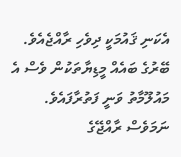އެކަނި ޤައުމަކީ ދިވެހި ރާއްޖެއެވެ. ބޭރުގެ ބައެއް މީޑިޔާތަކުން ވެސް އެ މައުލޫމާތު ވަނީ ފަތުރާފައެވެ.
ނަމަވެސް ރާއްޖޭގެ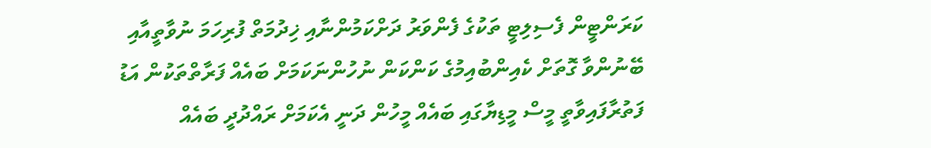ކަރަންޓީން ފެސިލިޓީ ތަކުގެ ފެންވަރު ދަށްކަމުންނާއި ޚިދުމަތް ފުރިހަމަ ނުވާތީއާއި ބޭނުންވާ ގޮތަށް ކެއިންބުއިމުގެ ކަންކަން ނުހުންނަކަމަށް ބައެއް ފަރާތްތަކުން އަޑު ފަތުރާފައިވާތީ މީސް މީޑިޔާގައި ބައެއް މީހުން ދަނީ އެކަމަށް ރައްދުދީ ބައެއް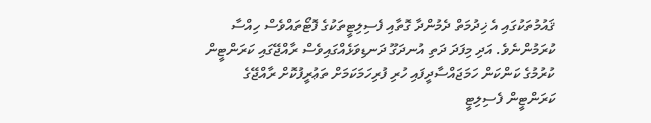ޤައުމުތަކުގައި އެ ޚިދުމަތް ދެމުންދާ ގޮތާއި ފެސިލިޓީތަކުގެ ފޮޓޯތައްވެސް ހިއްސާ ކުރަމުންނެވެ. އަދި މިފަދަ ދަތި އުނދަގޫ ދަނޑިވަޅެއްގައިވެސް ރާއްޖޭގައި ކަރަންޓީން ކުރުމުގެ ކަންކަން ހަމަޖައްސާދީފައި ހުރި ފުރިހަމަކަމަށް ތަޢުރީފުކޮށް ރާއްޖޭގެ ކަރަންޓީން ފެސިލިޓީ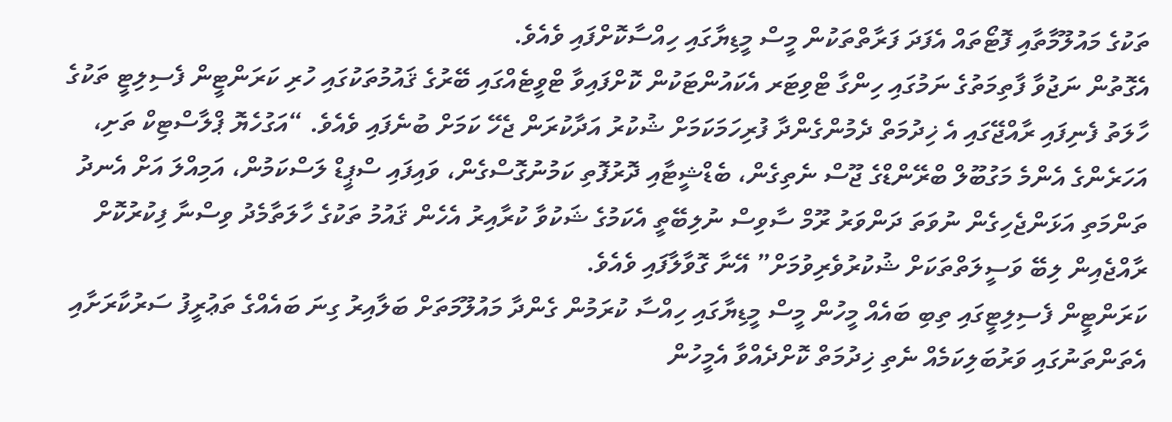ތަކުގެ މައުލޫމާތާއި ފޮޓޯތައް އެފަދަ ފަރާތްތަކުން މީސް މީޑިޔާގައި ހިއްސާކޮށްފައި ވެއެވެ.
އެގޮތުން ނަޖުވާ ފާތިމަތުގެ ނަމުގައި ހިންގާ ޓްވިޓަރ އެކައުންޓަކުން ކޮށްފައިވާ ޓްވީޓެއްގައި ބޭރުގެ ޤައުމުތަކުގައި ހުރި ކަރަންޓީން ފެސިލިޓީ ތަކުގެ ހާލަތު ފެނިފައި ރާއްޖޭގައި އެ ޚިދުމަތް ދެމުންގެންދާ ފުރިހަމަކަމަށް ޝުކުރު އަދާކުރަން ޖެހޭ ކަމަށް ބުނެފައި ވެއެވެ. “އަގުހެޔޮ ޕްލާސްޓިކް ތަށި، އަހަރެންގެ އެންމެ މަގުބޫލް ބްރޭންޑްގެ ޖޫސް ނެތިގެން، ބެޑްޝީޓާއި ދޮރުފޮތި ކަމުނުގޮސްގެން، ވައިފައި ސްޕީޑް ލަސްކަމުން، އަމިއްލަ އަށް އެނދު ތަންމަތި އަޅަންޖެހިގެން ނުވަތަ ދަންވަރު ރޫމް ސާވިސް ނުލިބޭތީ އެކަމުގެ ޝަކުވާ ކުރާއިރު އެހެން ޤައުމު ތަކުގެ ހާލަތާމެދު ވިސްނާ ފިކުރުކޮށް ރާއްޖެއިން ލިބޭ ވަސީލަތްތަކަށް ޝުކުރުވެރިވުމަށް” އޭނާ ގޮވާލާފައި ވެއެވެ.
ކަރަންޓީން ފެސިލިޓީގައި ތިބި ބައެއް މީހުން މީސް މީޑިޔާގައި ހިއްސާ ކުރަމުން ގެންދާ މައުލޫމަތަށް ބަލާއިރު ގިނަ ބައެއްގެ ތަޢުރީފު ސަރުކާރަށާއި އެތަންތަނުގައި ވަރުބަލިކަމެއް ނެތި ޚިދުމަތް ކޮށްދެއްވާ އެމީހުން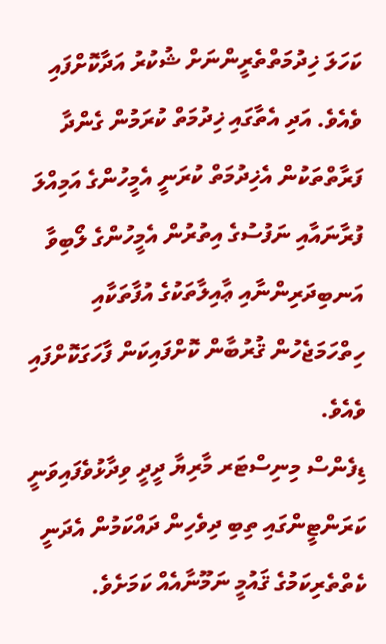ކަހަލަ ޚިދުމަތްތެރީންނަށް ޝުކުރު އަދާކޮށްފައި ވެއެވެ. އަދި އެތާގައި ޚިދުމަތް ކުރަމުން ގެންދާ ފަރާތްތަކުން އެޚިދުމަތް ކުރަނީ އެމީހުންގެ އަމިއްލަ ފުރާނައާއި ނަފުސުގެ އިތުރުން އެމީހުންގެ ލޯބިވާ އަނބިދަރިންނާއި ޢާއިލާތަކުގެ އުފާތަކާއި ހިތްހަމަޖެހުން ޤުރުބާން ކޮށްފައިކަން ފާހަގަކޮށްފައި ވެއެވެ.
ޑިފެންސް މިނިސްޓަރ މާރިޔާ ދީދީ ވިދާޅުވެފައިވަނީ ކަރަންޓީންގައި ތިބި ދިވެހިން ދައްކަމުން އެދަނީ ކެތްތެރިކަމުގެ ޤައުމީ ނަމޫނާއެއް ކަމަށެވެ.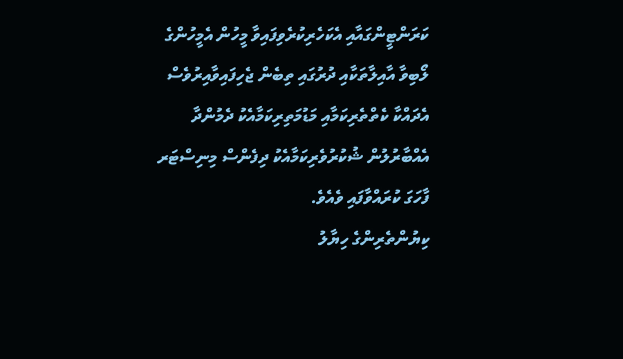ކަރަންޓީންގައާއި އެކަހެރިކުރެވިފައިވާ މީހުން އެމީހުންގެ ލޯބިވާ އާއިލާތަކާއި ދުރުގައި ތިބެން ޖެހިފައިވާއިރުވެސް އެދައްކާ ކެތްތެރިކަމާއި މަޑުމަތިރިކަމާއެކު ދެމުންދާ އެއްބާރުލުން ޝުކުރުވެރިކަމާއެކު ދިފެންސް މިނިސްޓަރ ފާހަގަ ކުރައްވާފައި ވެއެވެ.
ކިޔުންތެރިންގެ ހިޔާލު